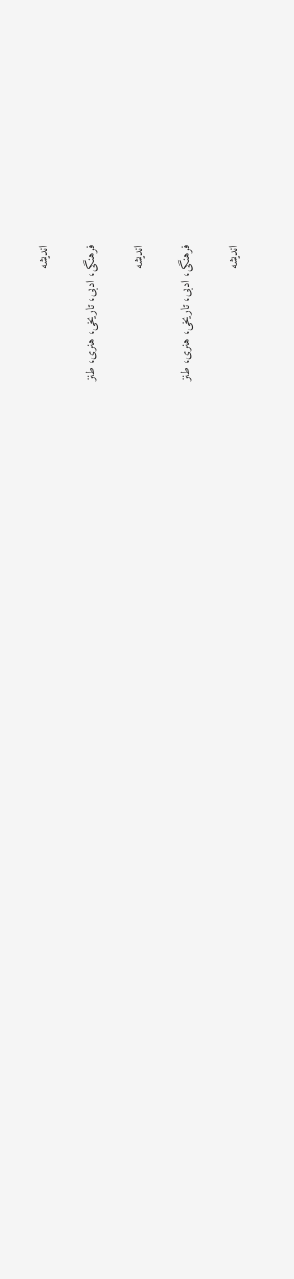اندیشه

فرهنگی، ادبی، تاریخی، هنری، طنز

اندیشه

فرهنگی، ادبی، تاریخی، هنری، طنز

اندیشه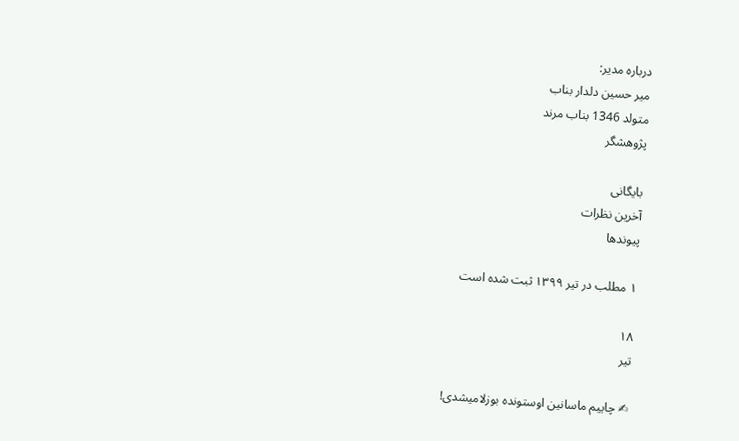درباره مدیر:
میر حسین دلدار بناب
متولد 1346 بناب مرند
پژوهشگر

بایگانی
آخرین نظرات
پیوندها

۱ مطلب در تیر ۱۳۹۹ ثبت شده است

۱۸
تیر

✍ چاییم ماسانین اوستونده بوزلامیشدی!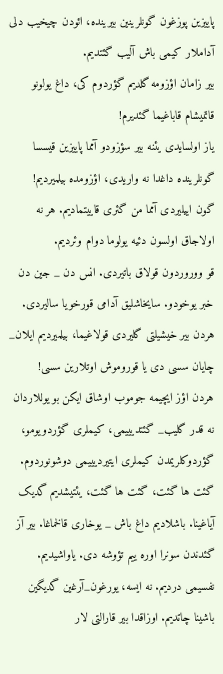پاییزین پوزغون گونلرینین بیرینده، ائودن چیخیب دلی آداملار کیمی باش آلیب گئتدیم.
بیر زامان اؤزومه گلدیم گؤردوم کی، داغ یولونو قاتمیشام قاباغیما گئدیرم!
یاز اولسایدی یئنه بیر سؤزودو آمما پاییزین قیسسا گونلرینده داغدا نه واریدی، اؤزومده بیلمیردیم!
گون اییلیردی آمما من گئری قاییتمادیم. هر نه اولاجاق اولسون دئیه یولوما دوام وئردیم.
قو ووروردون قولاق باتیردی. انس دن _ جین دن خبر یوخودو. سایخاشلیق آدامی قورخویا سالیردی.
هردن بیر خیشیلتی گلیردی قولاغیما، بیلمیردیم ایلان_ چایان سسی دی یا قوروموش اوتلارین سسی!
هردن اؤز ایچیمه جوموب اوشاق ایکن بو یوللاردان نه قدر گلیب_ گئتدیییمی، کیملری گؤردویومو، گؤردوکلریمدن کیملری ایتیردیییمی دوشونوردوم.
گئت ها گئت، گئت ها گئت، یئتیشدیم گدیک آیاغینا. باشلادیم داغ باش _ یوخاری قالخماغا. بیر آز گئدندن سونرا اوره ییم تؤوشه دی. یاواشیدیم. نفسیمی دردیم. نه ایسه، یورغون_آرغین گدیگین باشینا چاتدیم. اوزاقدا بیر قارالتی لار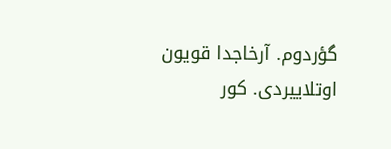گؤردوم. آرخاجدا قویون اوتلاییردی. کور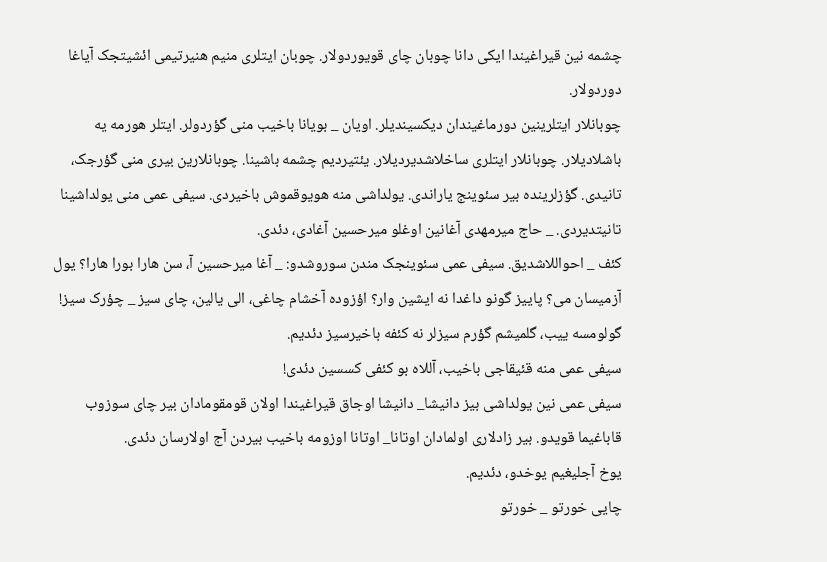چشمه نین قیراغیندا ایکی دانا چوبان چای قویوردولار. چوبان ایتلری منیم هنیرتیمی ائشیتجک آیاغا دوردولار.
چوبانلار ایتلرینین دورماغیندان دیکسیندیلر. اویان _ بویانا باخیب منی گؤردولر. ایتلر هورمه یه باشلادیلار. چوبانلار ایتلری ساخلاشدیردیلار. یئتیردیم چشمه باشینا. چوبانلارین بیری منی گؤرجک، تانیدی. گؤزلرینده بیر سئوینج یاراندی. یولداشی منه هویوقموش باخیردی. سیفی عمی منی یولداشینا تانیتدیردی. _ حاج میرمهدی آغانین اوغلو میرحسین آغادی، دئدی.
کئف _ احواللاشدیق. سیفی عمی سئوینجک مندن سوروشدو: _ آغا میرحسین آ، سن هارا بورا هارا؟ یول آزمیسان می؟ پاییز گونو داغدا نه ایشین وار؟ اؤزوده آخشام چاغی، الی یالین، چای سیز _ چؤرک سیز!
گولومسه ییب، گلمیشم گؤرم سیزلر نه کئفه باخیرسیز دئدیم.
سیفی عمی منه قئیقاجی باخیب، آللاه بو کئفی کسسین دئدی!
سیفی عمی نین یولداشی بیز دانیشا_ دانیشا اوجاق قیراغیندا اولان قومقومادان بیر چای سوزوب قاباغیما قویدو. بیر زادلاری اولمادان اوتانا_ اوتانا اوزومه باخیب بیردن آج اولارسان دئدی.
یوخ آجلیغیم یوخدو، دئدیم.
چایی خورتو _ خورتو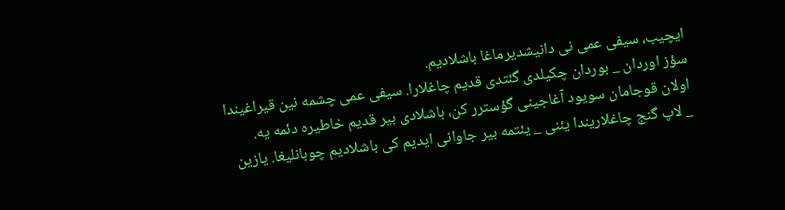ایچیب، سیفی عمی نی دانیشدیرماغا باشلادیم.
سؤز اوردان _ بوردان چکیلدی گئتدی قدیم چاغلارا. سیفی عمی چشمه نین قیراغیندا اولان قوجامان سویود آغاجینی گؤسترر کن، باشلادی بیر قدیم خاطیره دئمه یه.
_ لاپ گنج چاغلاریندا یئنی _ یئتمه بیر جاوانی ایدیم کی باشلادیم چوبانلیغا. یازین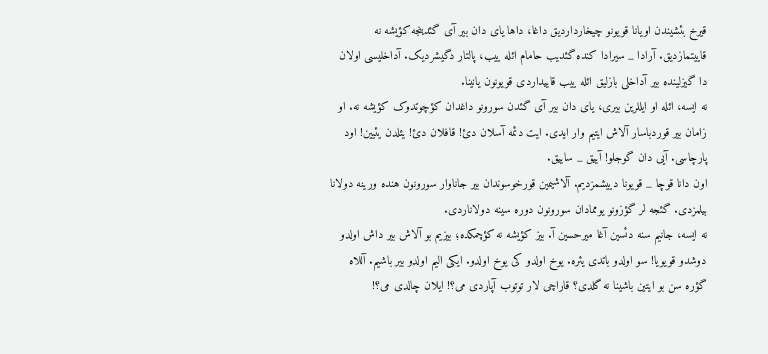قیرخ بئشیندن اویانا قویونو چیخارداردیق داغا، داها یای دان بیر آی گئدینجه کؤیشه نه قاییتمازدیق. آرادا _ سیرادا کنده گئدیب حامام ائله ییب، پالتار دگیشردیک. آداخلیسی اولان دا گیزلینده بیر آداخلی بازلیق ائله ییب قاییداردی قویونون یانینا.
نه ایسه، ائله او ایللرین بیری، یای دان بیر آی گئدن سورونو داغدان کؤچوتدوک کؤیشه نه. او زامان بیر قوردباسار آلاش ایتیم وار ایدی. ایت دئمه آسلان دئ! قافلان دئ! یئلدن یئیین! اود پارچاسی. آیی دان گوجلو! آییق _ ساییق.
اون دانا قوچا _ قویونا دییشمزدیم. آلاشیمین قورخوسوندان بیر جاناوار سورونون هنده ورینه دولانا بیلمزدی. گئجه لر گؤزونو یوممادان سورونون دوره سینه دولاناردی.
نه ایسه، جانیم سنه دئسین آغا میرحسین آ. بیز کؤیشه نه کؤچمکده؛ بیزیم بو آلاش بیر داش اولدو دوشدو قویویا! سو اولدو باتدی یئره. یوخ اولدو کی یوخ اولدو. ایکی الیم اولدو بیر باشیم. آللاه گؤره سن بو ایتین باشینا نه گلدی؟ قاراچی لار توتوب آپاردی می؟! ایلان چالدی می؟!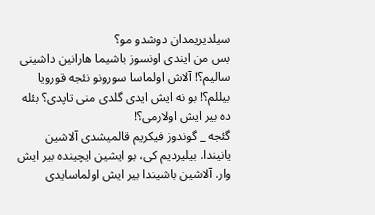سیلدیریمدان دوشدو مو؟
بس من ایندی اونسوز باشیما هارانین داشینی سالیم؟! آلاش اولماسا سورونو نئجه قورویا بیللم؟! بو نه ایش ایدی گلدی منی تاپدی؟ بئله ده بیر ایش اولارمی؟!
گئجه _ گوندوز فیکریم قالمیشدی آلاشین یانیندا. بیلیردیم کی، بو ایشین ایچینده بیر ایش وار. آلاشین باشیندا بیر ایش اولماسایدی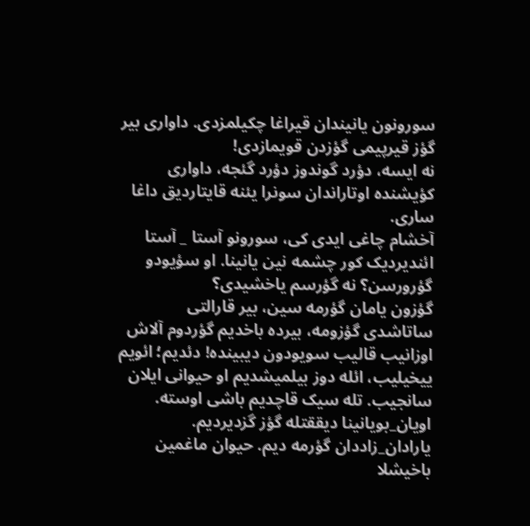سورونون یانیندان قیراغا چکیلمزدی. داواری بیر گؤز قیرپیمی گؤزدن قویمازدی!
نه ایسه، دؤرد گوندوز دؤرد گئجه، داواری کؤیشنده اوتاراندان سونرا یئنه قایتاردیق داغا ساری.
آخشام چاغی ایدی کی، سورونو آستا _ آستا ائندیردیک کور چشمه نین یانینا. او سؤیودو گؤرورسن؟ نه گؤرسم یاخشیدی؟
گؤزون یامان گؤرمه سین، بیر قارالتی ساتاشدی گؤزومه، بیرده باخدیم گؤردوم آلاش اوزانیب قالیب سویودون دیبینده! دئدیم؛ ائویم ییخیلیب، ائله دوز بیلمیشدیم او حیوانی ایلان سانجیب. تله سیک قاچدیم باشی اوسته. اویان_بویانینا دیققتله گؤز گزدیردیم. یارادان_زاددان گؤرمه دیم. حیوان ماغمین باخیشلا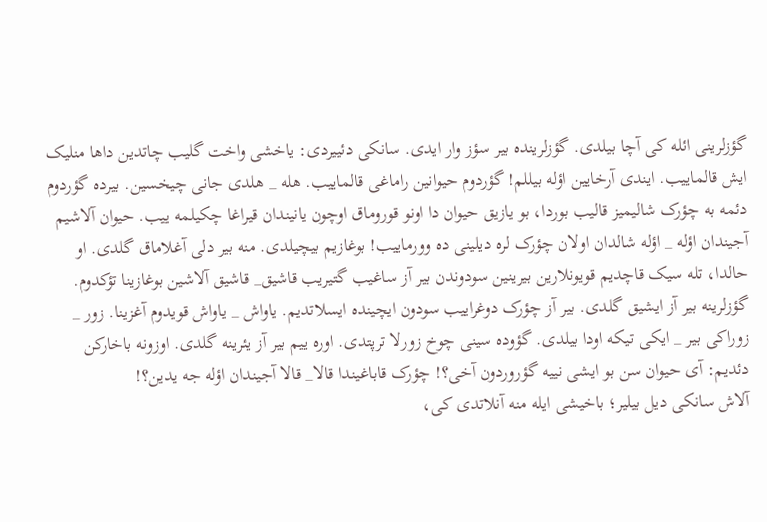گؤزلرینی ائله کی آچا بیلدی. گؤزلرینده بیر سؤز وار ایدی. سانکی دئییردی: یاخشی واخت گلیب چاتدین داها منلیک ایش قالماییب. ایندی آرخایین اؤله بیللم! گؤردوم حیوانین راماغی قالماییب. هله _ هلدی جانی چیخسین. بیرده گؤردوم دئمه به چؤرک شالیمیز قالیب بوردا، بو یازیق حیوان دا اونو قوروماق اوچون یانیندان قیراغا چکیلمه ییب. حیوان آلاشیم آجیندان اؤله _ اؤله شالدان اولان چؤرک لره دیلینی ده وورماییب! بوغازیم بیچیلدی. منه بیر دلی آغلاماق گلدی. او حالدا، تله سیک قاچدیم قویونلارین بیرینین سودوندن بیر آز ساغیب گتیریب قاشیق_ قاشیق آلاشین بوغازینا تؤکدوم. گؤزلرینه بیر آز ایشیق گلدی. بیر آز چؤرک دوغراییب سودون ایچینده ایسلاتدیم. یاواش _ یاواش قویدوم آغزینا. زور _ زوراکی بیر _ ایکی تیکه اودا بیلدی. گؤوده سینی چوخ زورلا ترپتدی. اوره ییم بیر آز یئرینه گلدی. اوزونه باخارکن دئدیم: آی حیوان سن بو ایشی نییه گؤروردون آخی؟! چؤرک قاباغیندا قالا_ قالا آجیندان اؤله جه یدین؟!
آلاش سانکی دیل بیلیر؛ باخیشی ایله منه آنلاتدی کی،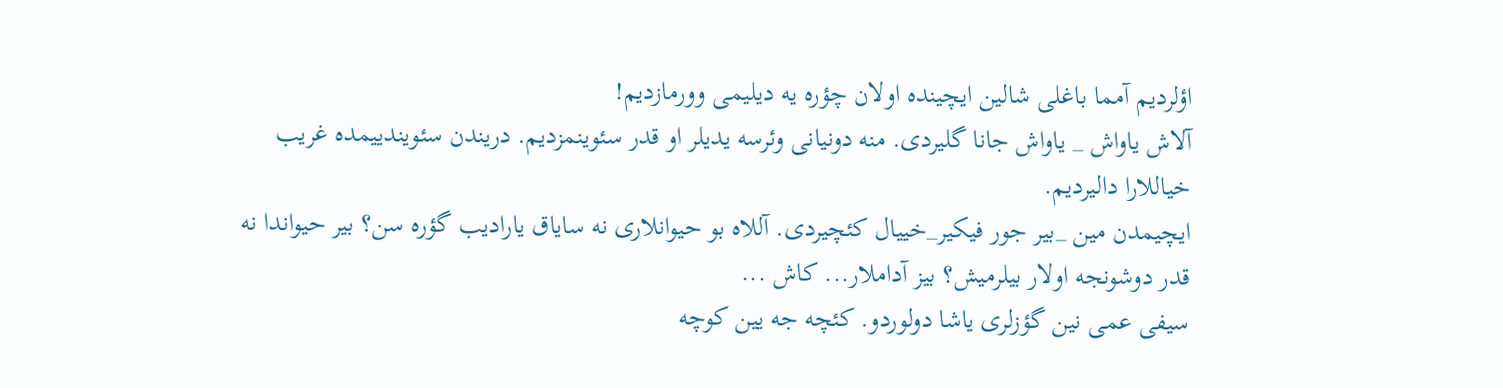اؤلردیم آمما باغلی شالین ایچینده اولان چؤره یه دیلیمی وورمازدیم!
آلاش یاواش _ یاواش جانا گلیردی. منه دونیانی وئرسه یدیلر او قدر سئوینمزدیم. دریندن سئویندییمده غریب خیاللارا دالیردیم.
ایچیمدن مین _بیر جور فیکیر_خییال کئچیردی. آللاه بو حیوانلاری نه سایاق یارادیب گؤره سن؟ بیر حیواندا نه قدر دوشونجه اولار بیلرمیش؟ بیز آداملار... کاش ...
سیفی عمی نین گؤزلری یاشا دولوردو. کئچه جه یین کوچه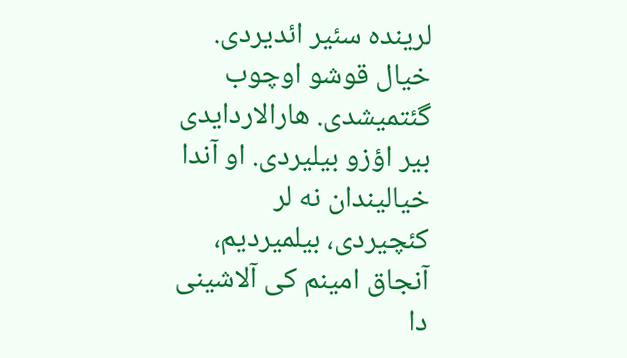لرینده سئیر ائدیردی. خیال قوشو اوچوب گئتمیشدی. هارالاردایدی بیر اؤزو بیلیردی. او آندا خیالیندان نه لر کئچیردی، بیلمیردیم، آنجاق امینم کی آلاشینی دا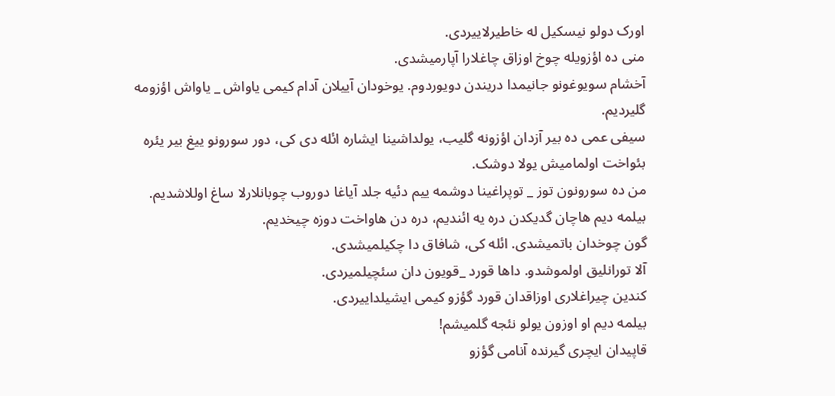اورک دولو نیسکیل له خاطیرلاییردی.
منی ده اؤزویله چوخ اوزاق چاغلارا آپارمیشدی.
آخشام سویوغونو جانیمدا دریندن دویوردوم. یوخودان آییلان آدام کیمی یاواش _ یاواش اؤزومه گلیردیم.
سیفی عمی ده بیر آزدان اؤزونه گلیب، یولداشینا ایشاره ائله دی کی، دور سورونو ییغ بیر یئره بئواخت اولمامیش یولا دوشک.
من ده سورونون توز _ توپراغینا دوشمه ییم دئیه جلد آیاغا دوروب چوبانلارلا ساغ اوللاشدیم.
بیلمه دیم هاچان گدیکدن دره یه ائندیم، دره دن هاواخت دوزه چیخدیم.
گون چوخدان باتمیشدی. ائله کی، شافاق دا چکیلمیشدی.
آلا تورانلیق اولموشدو. داها قورد _قویون دان سئچیلمیردی.
کندین چیراغلاری اوزاقدان قورد گؤزو کیمی ایشیلداییردی.
بیلمه دیم او اوزون یولو نئجه گلمیشم!
قاپیدان ایچری گیرنده آنامی گؤزو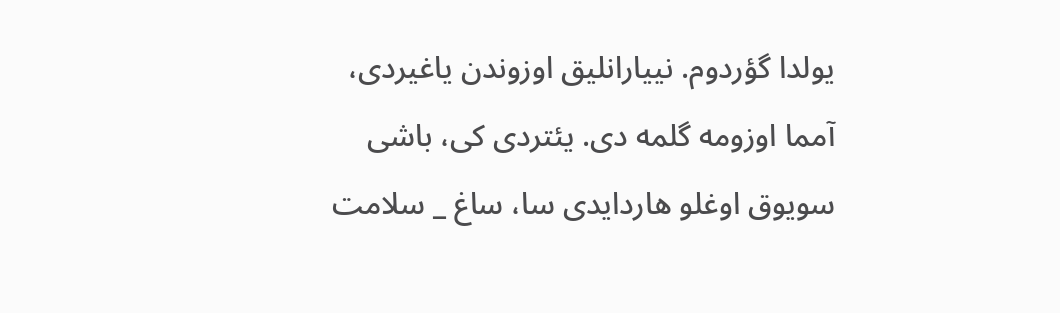یولدا گؤردوم. نییارانلیق اوزوندن یاغیردی، آمما اوزومه گلمه دی. یئتردی کی، باشی سویوق اوغلو هاردایدی سا، ساغ _ سلامت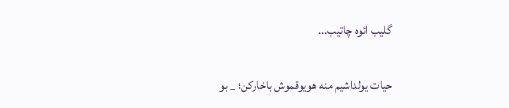گلیب ائوه چاتیب...

حیات یولداشیم منه هویوقموش باخارکن؛ _ بو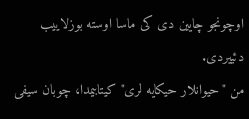اوچونجو چایین دی کی ماسا اوسته بوزلاییب دئییردی.
من "حیوانلار حیکایه لری" کیتابیمدا، چوبان سیفی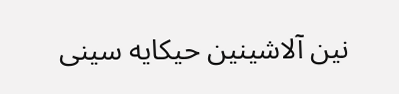نین آلاشینین حیکایه سینی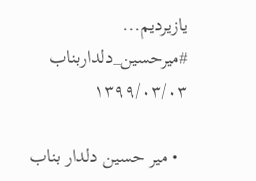یازیردیم...
#میرحسین_دلداربناب
۱۳۹۹/۰۳/۰۳

  • میر حسین دلدار بناب